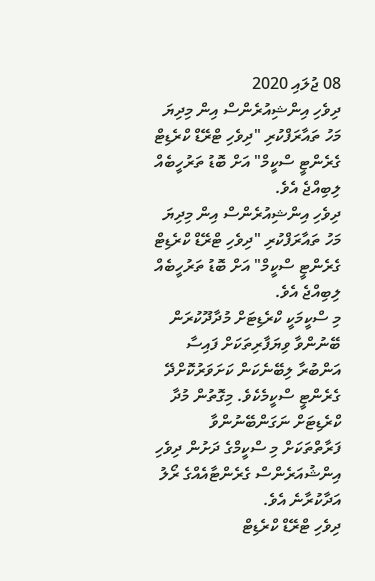08 ޖުލައި 2020
ދިވެހި އިންޝިއުރެންސް އިން މިދިޔަ މަހު ތައާރަފްކުރި "ދިވެހި ޓްރޭޑް ކްރެޑިޓް ގެރެންޓީ ސްކީމް" އަށް ބޮޑު ތަރުހީބެއް ލިބިއްޖެ އެވެ.
ދިވެހި އިންޝިއުރެންސް އިން މިދިޔަ މަހު ތައާރަފްކުރި "ދިވެހި ޓްރޭޑް ކްރެޑިޓް ގެރެންޓީ ސްކީމް" އަށް ބޮޑު ތަރުހީބެއް ލިބިއްޖެ އެވެ.
މި ސްކީމަކީ ކްރެޑިޓަށް މުދާދޫކުރަން ބޭނުންވާ ވިޔަފާރިތަކަށް ފައިސާ އަންބުރާ ލިބޭނެކަން ކަށަވަރުކޮށްދޭ ގެރެންޓީ ސްކީމެކެވެ. މިގޮތުން މުދާ ކްރެޑިޓަށް ނަގަންބޭނުންވާ ފަރާތްތަކަށް މި ސްކީމްގެ ދަށުން ދިވެހި އިންޝުއަރެންސް ގެރެންޓާއެއްގެ ރޯލު އަދާކުރާނެ އެވެ.
ދިވެހި ޓްރޭޑް ކްރެޑިޓް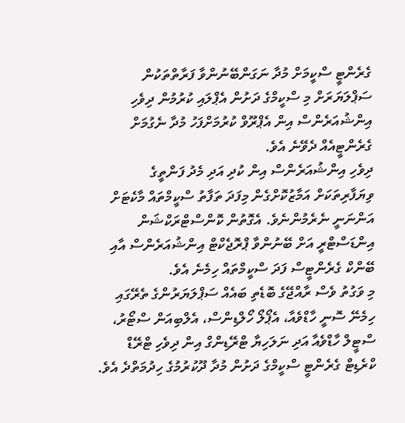ގެރެންޓީ ސްކީމަށް މުދާ ނަގަންބޭނުންވާ ފަރާތްތަކުން ސަޕްލަޔަރަށް މި ސްކީމްގެ ދަށުން އެޕްލައި ކުރުމުން ދިވެހި އިންޝުއަރެންސް އިން އެޕްރޫވް ކުރުމަށްފަހު މުދާ ނެގުމަށް ގެރެންޓީއެއް ދެވޭނެ އެވެ.
ދިވެހި އިންޝުއަރެންސް އިން ކުދި އަދި މެދު ފަންތީގެ ވިޔަފާރިތަކަށް އަމާޒުކޮށްގެން މިފަދަ ތަފާތު ސްކީމްތައް މާކެޓަށް އަންނަނީ ނެރެމުންނެވެ. އެގޮތުން ކޮންސްޓްރަކްޝަން އިންޑަސްޓްރީ އަށް ބޭނުންވާ ޕްރޮޖެކްޓް އިންޝުއަރެންސް އާއި ބޭންކް ގެރެންޓީސް ފަދަ ސްކީމްތައް ހިމެނެ އެވެ.
މި ވަގުތު ވެސް ރާއްޖޭގެ ބޮޑެތި ބައެއް ސަޕްލަޔަރުންގެ ތެރޭގައި ހިމެނޭ ސޮނީ ހާޑްވެއާ، އެޕޯލޯ ހޯލްޑިންސް، އެލްބިއަން ސްޓޯރު، ސްޓީލް ހާޑްވެއާ އަދި ނަލަހިޔާ ޓްރޭޑިންގް އިން ދިވެހި ޓްރޭޑް ކްރެޑިޓް ގެރެންޓީ ސްކީމްގެ ދަށުން މުދާ ދޫކުރުމުގެ ހިދުމަތްދެ އެވެ.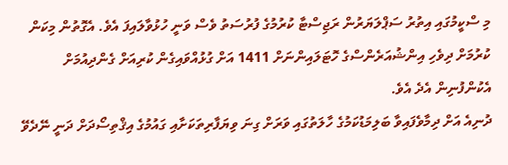މި ސްކީމުގައި އިތުރު ސަޕްލަޔަރުން ރަޖިސްޓާ ކުރުމުގެ ފުރުސަތު ވެސް ވަނީ ހުޅުވާލައިފަ އެވެ. އެގޮތުން މިކަން ކުރުމަށް ދިވެހި އިންޝުއަރެންސްގެ ހޮޓަލައިންނަށް 1411 އަށް ގުޅުއްވައިގެން ކުރިއަށް ގެންދިއުމަށް އެކުންފުނިން އެދެ އެވެ.
ދުނިއެ އަށް ދިމާވެފައިވާ ބަލިމަޑުކަމުގެ ހާލަތުގައި ވަރަށް ގިނަ ވިޔަފާރިތަކަށާއި ގައުމުގެ އިޤްތިސޯދަށް ދަނީ ނޭދެވޭ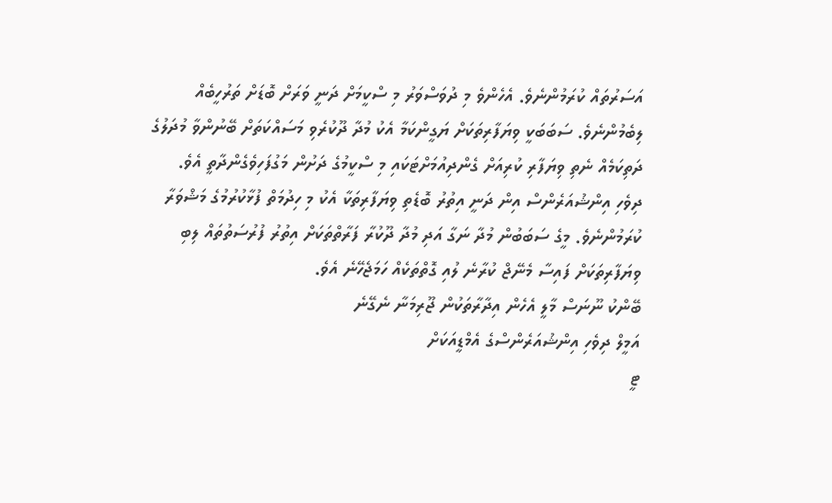އަސަރުތައް ކުރަމުންނެވެ. އެހެންވެ މި ދުވަސްވަރު މި ސްކީމަށް ދަނީ ވަރަށް ބޮޑަށް ތަރުހީބެއް ލިބެމުންނެވެ. ސަބަބަކީ ވިޔަފާރިތަކަށް ޔަގީންކަމާ އެކު މުދާ ދޫކުރެވި މަސައްކަތަށް ބޭނުންވާ މުދަލުގެ ދަތިކަމެއް ނެތި ވިޔަފާރި ކުރިއަށް ގެންދިއުމަށްޓަކައި މި ސްކީމުގެ ދަށުން މަގުފަހިވެގެންދާތީ އެވެ.
ދިވެހި އިންޝުއަރެންސް އިން ދަނީ އިތުރު ބޮޑެތި ވިޔަފާރިތަކާ އެކު މި ހިދުމަތް ފުޅާކުރުމުގެ މަޝްވަރާ ކުރަމުންނެވެ. މީގެ ސަބަބުން މުދާ ނަގާ އަދި މުދާ ދޫކުރާ ފަރާތްތަކަށް އިތުރު ފުރުސަތުތައް ލިބި ވިޔަފާރިތަކަށް ފައިސާ މެނޭޖް ކުރާނެ ލުއި ގޮތްތަކެއް ހަމަޖެހޭނެ އެވެ.
ބޭންކު ނޫނަސް މާލީ އެހެން އިދާރާތަކުން ޖޫރިމަނާ ނެގޭނެ
އަމީލް ދިވެހި އިންޝުއަރެންސްގެ އެމްޑީއަކަށް
ޓީ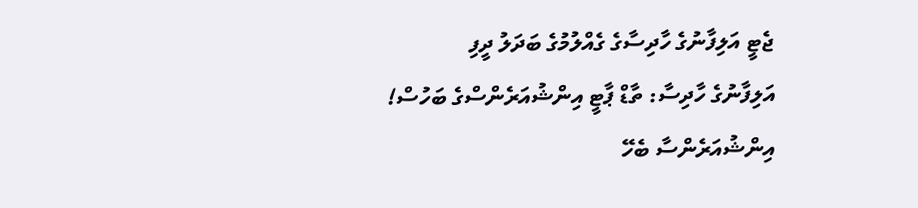ޖެޓީ އަލިފާނުގެ ހާދިސާގެ ގެއްލުމުގެ ބަދަލު ދީފި
އަލިފާނުގެ ހާދިސާ: ތާޑް ޕާޓީ އިންޝުއަރެންސްގެ ބަހުސް!
އިންޝުއަރެންސާ ބެހޭ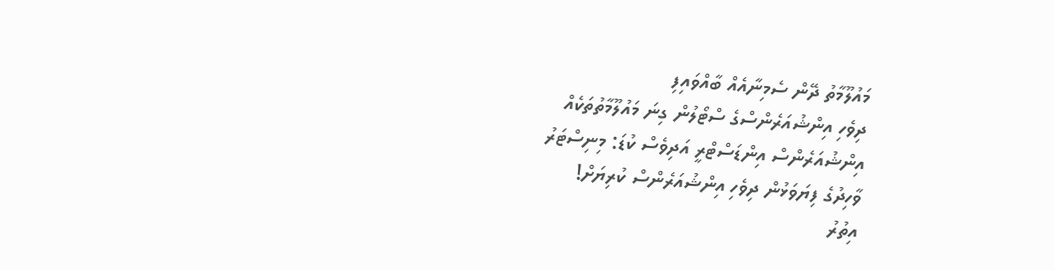މައުލޫމާތު ދޭން ސެމިނާއެއް ބާއްވައިފި
ދިވެހި އިންޝުއަރެންސްގެ ސްޓޯލުން ގިނަ މައުލޫމާތުތަކެއް
އިންޝުއަރެންސް އިންޑަސްޓްރީ އަދިވެސް ކުޑަ: މިނިސްޓަރު
ވާހިދުގެ ފިޔަވަޅުން ދިވެހި އިންޝުއަރެންސް ކުރިޔަށް!
އިތުރު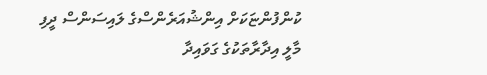ކުންފުންޏަކަށް އިންޝުއަރެންސްގެ ލައިސަންސް ދީފި
މާލީ އިދާރާތަކުގެ ގަވައިދާ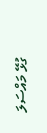ގުޅޭ މައްސަލަ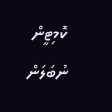ކޮމިޓީން ނުބަލަން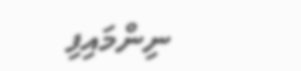ނިންމައިފި